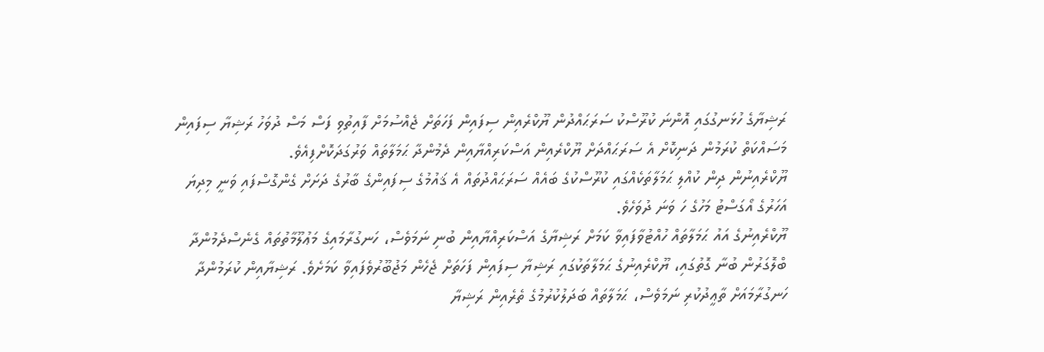ރަޝިޔާގެ ހުޅަނގުގައި އޮންނަ ކުރޫސްކު ސަރަޙައްދުން ޔޫކްރެއިން ސިފައިން ފަހަތަށް ޖެއްސުމަށް ފާއިތުވި ފަސް މަސް ދުވަހު ރަޝިޔާ ސިފައިން މަސައްކަތް ކުރަމުން ދަނިކޮށް އެ ސަރަޙައްދަށް ޔޫކްރެއިން އަސްކަރިއްޔާއިން ދެމުންދާ ޙަމަލާތައް ވަރުގަދަކޮށްފިއެވެ.
ޔޫކްރެއިނުން ދިން ކުއްލި ޙަމަލާތަކެއްގައި ކުރޫސްކުގެ ބައެއް ސަރަޙައްދުތައް އެ ޤައުމުގެ ސިފައިންގެ ބާރުގެ ދަށަށް ގެންގޮސްފައި ވަނީ މިދިޔަ އަހަރުގެ އޯގަސްޓު މަހުގެ ހަ ވަނަ ދުވަހެވެ.
ޔޫކްރެއިނުގެ އައު ޙަމަލާތައް ހުއްޓުވާފައިވާ ކަމަށް ރަޝިޔާގެ އަސްކަރިއްޔާއިން ބުނި ނަމަވެސް، ހަނގުރާމައިގެ މަޢުލޫމާތުތައް ގެނެސްދެމުންދާ ބްލޮގަރުން ބުނާ ގޮތުގައި، ޔޫކްރެއިނުގެ ޙަމަލާތަކުގައި ރަޝިޔާ ސިފައިން ފަހަތަށް ޖެހެން މަޖުބޫރުވެފައިވާ ކަމަށެވެ. ރަޝިޔާއިން ކުރަމުންދާ ހަނގުރާމައަށް ތާޢީދުކުރި ނަމަވެސް، ޙަމަލާތައް ބަދަލުކުރުމުގެ ތެރެއިން ރަޝިޔާ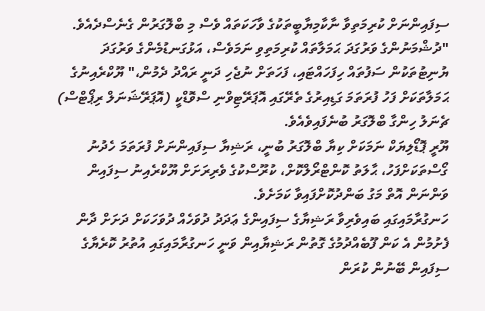ސިފައިންނަށް ކުރިމަތިވާ ނާކާމިޔާބީތަކުގެ ވާހަކަތައް ވެސް މި ބްލޮގަރުން ގެނެސްދެއެވެ.
"ދުޝްމަނުންގެ ވަރުގަދަ ޙަމަލާތައް ކުރިމަތިވި ނަމަވެސް، އަޅުގަނޑުމެންގެ ވަރުގަދަ ޔުނިޓުތަކުން ސަފުތައް ހިފަހައްޓައި، ފަހަތަށް ނުޖެހި ދަނީ ރައްދު ދެމުން،" ޔޫކްރެއިނުގެ ޙަމަލާތަކަށް ފަހު ފުރަތަމަ ގަޑިއިރުގެ ތެރޭގައި އޮޕަރޭޓިވްނި ސްވޮޑްކީ (އޮޕަރޭޝަނަލް ރިޕޯޓްސް) ޗެނަލު ހިންގާ ބްލޮގަރު ބުނެފައިވެއެވެ.
ޔޫރީ ޕޮޑޯލިޔަކް ނަމަކަށް ކިޔާ ބްލޮގަރު ބުނީ، ރަޝިޔާ ސިފައިންނަށް ފުރަތަމަ ހެދުނު ގޯސްތަކަށްފަހު، ޙާލަތު ކޮންޓްރޯލްކޮށް، ކުރޫސްކުގެ ވެރިރަށަށް ޔޫކްރެއިނު ސިފައިން ވަންނަން އޮތް މަގު ބަންދުކޮށްފައިވާ ކަމަށެވެ.
ހަނގުރާމައިގައި ބައިވެރިވާ ރަޝިޔާގެ ސިފައިންގެ ޢަދަދު ދުވަހެއް ދުވަހަކަށް ދަށަށް ދާން ފެށުމުން އެ ކަން ފޫބެއްދުމުގެ ގޮތުން ރަޝިޔާއިން ވަނީ ހަނގުރާމައިގައި އުތުރު ކޮރެޔާގެ ސިފައިން ބޭނުން ކުރަން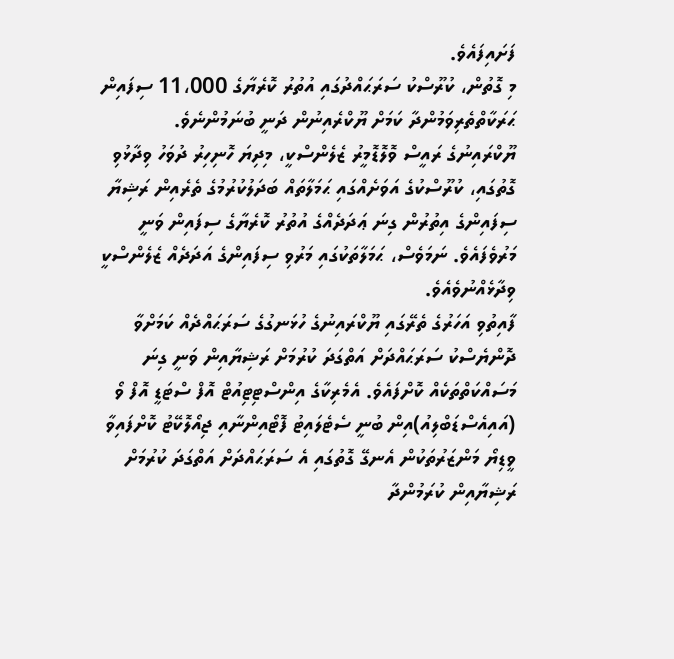ފަށައިފައެވެ.
މި ގޮތުން، ކުރޫސްކު ސަރަޙައްދުގައި އުތުރު ކޮރެޔާގެ 11،000 ސިފައިން ޙަރަކާތްތެރިވަމުންދާ ކަމަށް ޔޫކްރެއިނުން ދަނީ ބުނަމުންނެވެ.
ޔޫކްރައިނުގެ ރައީސް ވޮލޮޑޮމީރު ޒެލެންސްކީ، މިދިޔަ ހޮނިހިރު ދުވަހު ވިދާޅުވި ގޮތުގައި، ކުރޫސްކުގެ އަވަށެއްގައި ޙަމަލާތައް ބަދަލުކުރުމުގެ ތެރެއިން ރަޝިޔާ ސިފައިންގެ އިތުރުން ގިނަ ޢަދަދެއްގެ އުތުރު ކޮރެޔާގެ ސިފައިން ވަނީ މަރުވެފައެވެ. ނަމަވެސް، ޙަމަލާތަކުގައި މަރުވި ސިފައިންގެ އަދަދެއް ޒެލެންސްކީ ވިދާޅެއްނުވެއެވެ.
ފާއިތުވި އަހަރުގެ ތެރޭގައި ޔޫކްރައިނުގެ ހުޅަނގުގެ ސަރަޙައްދެއް ކަމަށްވާ ދޮންޔެސްކު ސަރަޙައްދަށް އަތްގަދަ ކުރުމަށް ރަޝިޔާއިން ވަނީ ގިނަ މަސައްކަތްތަކެއް ކޮށްފައެވެ. އެމެރިކާގެ އިންސްޓިޓިއުޓް އޮފް ސްޓަޑީ އޮފް ވޯ (އައިއެސްޑަބްލިއު)އިން ބުނީ ސެޓެލައިޓު ފޮޓޯއިންނާއި ޖިއޯލޮކޭޓު ކޮށްފައިވާ ވީޑިޔޯ މަންޒަރުތަކުން އެނގޭ ގޮތުގައި އެ ސަރަޙައްދަށް އަތްގަދަ ކުރުމަށް ރަޝިޔާއިން ކުރަމުންދާ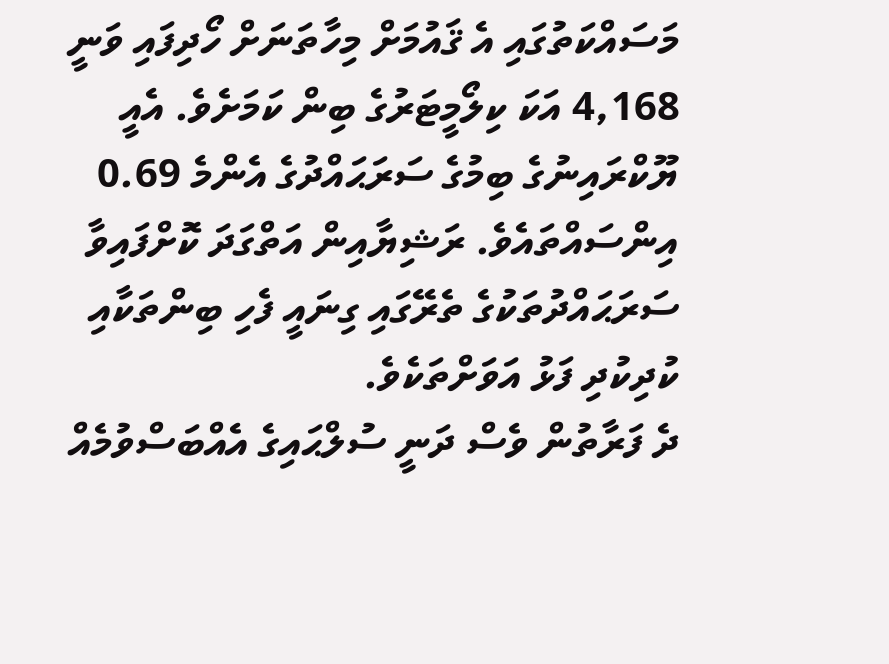މަސައްކަތުގައި އެ ޤައުމަށް މިހާތަނަށް ހޯދިފައި ވަނީ 4,168 އަކަ ކިލޯމީޓަރުގެ ބިން ކަމަށެވެ. އެއީ ޔޫކްރައިނުގެ ބިމުގެ ސަރަޙައްދުގެ އެންމެ 0.69 އިންސައްތައެވެ. ރަޝިޔާއިން އަތްގަދަ ކޮށްފައިވާ ސަރަޙައްދުތަކުގެ ތެރޭގައި ގިނައީ ފެހި ބިންތަކާއި ކުދިކުދި ފަޅު އަވަށްތަކެވެ.
ދެ ފަރާތުން ވެސް ދަނީ ސުލްޙައިގެ އެއްބަސްވުމެއް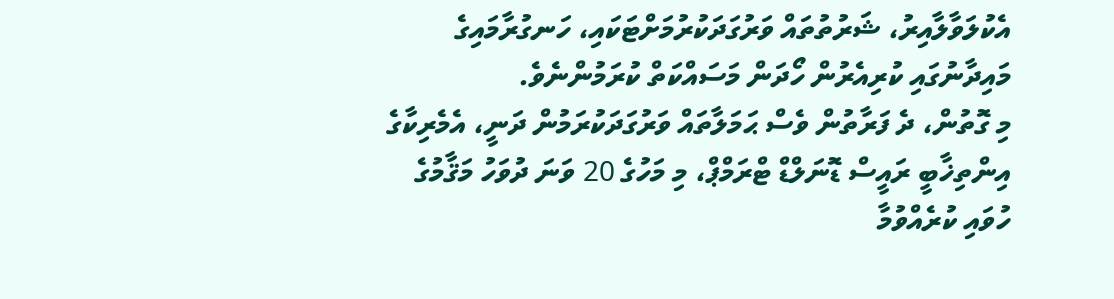އެކުލަވާލާއިރު، ޝަރުތުތައް ވަރުގަދަކުރުމަށްޓަކައި، ހަނގުރާމައިގެ މައިދާނުގައި ކުރިއެރުން ހޯދަން މަސައްކަތް ކުރަމުންނެވެ.
މި ގޮތުން، ދެ ފަރާތުން ވެސް ޙަމަލާތައް ވަރުގަދަކުރަމުން ދަނީ، އެމެރިކާގެ އިންތިޚާބީ ރައީސް ޑޮނަލްޑް ޓްރަމްޕް، މި މަހުގެ 20 ވަނަ ދުވަހު މަޤާމުގެ ހުވައި ކުރެއްވުމާ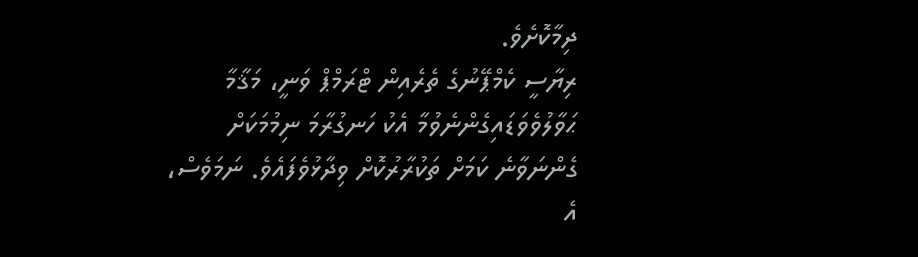ދިމާކޮށެވެ.
ރިޔާސީ ކެމްޕޭނުގެ ތެރެއިން ޓްރަމްޕް ވަނީ، މަޤާމާ ޙަވާލުވެވަޑައިގެންނެވުމާ އެކު ހަނގުރާމަ ނިމުމަކަށް ގެންނަވާނެ ކަމަށް ތަކުރާރުކޮށް ވިދާޅުވެފައެވެ. ނަމަވެސް، އެ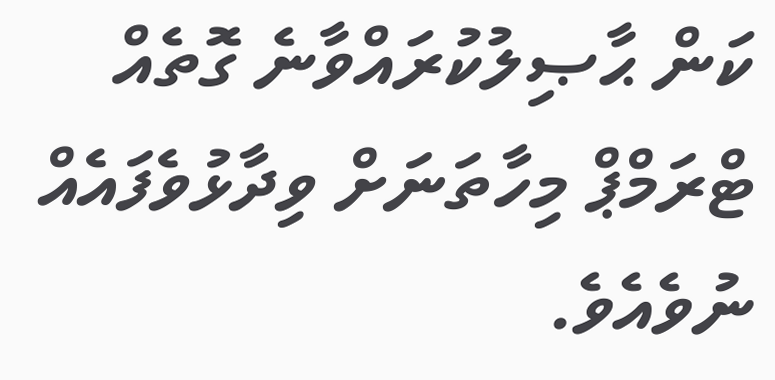ކަން ޙާޞިލުކުރައްވާނެ ގޮތެއް ޓްރަމްޕް މިހާތަނަށް ވިދާޅުވެފައެއް ނުވެއެވެ.